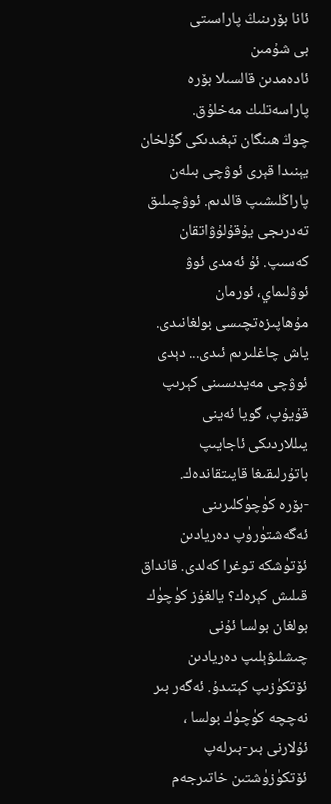ئانا بۆرىنىڭ پاراسىتى
بى شۇمىن
ئادەمدىن قالسىلا بۆرە پاراسەتلىك مەخلۇق.
چوڭ ھىنگان تېغىدىكى گۇلخان يېنىدا قېرى ئوۋچى بىلەن پاراڭلىشىپ قالدىم. ئوۋچىلىق تەدرىجى يۇقۇلۇۋاتقان كەسىپ. ئۇ ئەمدى ئوۋ ئوۋلىماي، ئورمان مۇھاپىزەتچىسى بولغانىدى.
ياش چاغلىرىم ئىدى... دېدى ئوۋچى مەيدىسىنى كېرىپ قۇيۇپ، گويا ئەينى يىللاردىكى ئاجايىپ باتۇرلىقىغا قايىتقاندەك.
-بۆرە كۈچۈكلىرىنى ئەگەشتۈرۈپ دەريادىن ئۆتۈشكە توغرا كەلدى. قانداق قىلىش كېرەك؟ يالغۇز كۈچۈك بولغان بولسا ئۇنى چىشلىۋېلىپ دەريادىن ئۆتكۈزىپ كېتىدۇ. ئەگەر بىر نەچچە كۈچۈك بولسا ، ئۇلارنى بىر-بىرلەپ ئۆتكۈزۈشتىن خاتىرجەم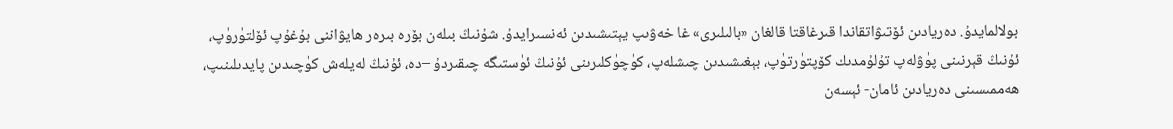بولالمايدۇ. دەريادىن ئۆتىۋاتقاندا قىرغاقتا قالغان «بالىلىرى» غا خەۋىپ يېتىشىدىن ئەنسىرايدۇ. شۇنىڭ بىلەن بۆرە بىرەر ھايۋاننى بۇغۇپ ئۆلتۈرۈپ، ئۇنىڭ قېرنىنى پۈۋلەپ تۇلۇمدىك كۆپتۈرتۈپ، بېغىشىدىن چىشلەپ، كۈچۈكلىرىنى ئۇنىڭ ئۈستىگە چىقىردۇ –دە، ئۇنىڭ لەيلەش كۈچىدىن پايدىلىنىپ، ھەممىسىنى دەريادىن ئامان- ئېسەن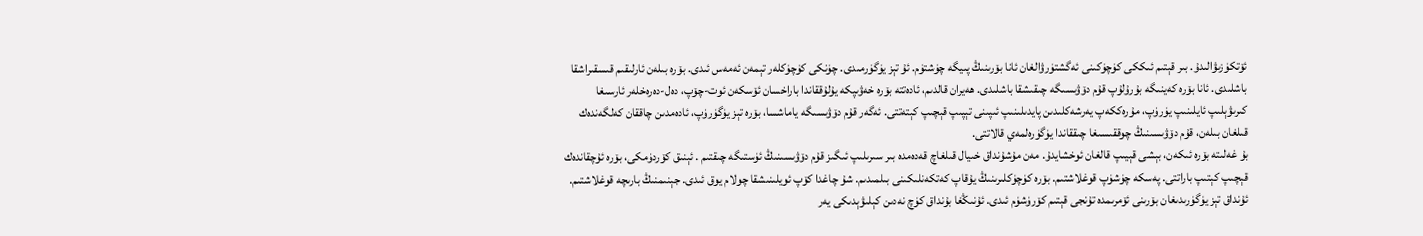ئۆتكۈزىۋالىدۇ. بىر قېتىم ئىككى كۈچۈكىنى ئەگشتۈرۋالغان ئانا بۆرىنىڭ پىيگە چۈشتۈم. ئۇ تېز يۈگۈرمىدى. چۈنكى كۈچۈكلەر تېمەن ئەمەس ئىدى. بۆرە بىلەن ئارلىقىم قىسقىراشقا باشلىدى. ئانا بۆرە كەينىگە بۇرۇلۇپ قۇم دۆۋىسىگە چىقىشقا باشلىدى. ھەيران قالدىم، ئادەتتە بۆرە خەۋىپكە يۇلۇققاندا باراخسان ئۆسكەن ئوت-چۆپ، دەل-دەرەخلەر ئارسىغا كىرىۋېلىپ ئايلىنىپ يۈرۈپ، مۇرەككەپ يەرشەكلىدىن پايدىلىنىپ ئىپىنى تېپىپ قېچىپ كېتەتتى. ئەگەر قۇم دۆۋىسىگە ياماشسا، بۆرە تېز يۈگۈرۈپ، ئادەمدىن چاققان كەلگەندەك قىلغان بىلەن، قۇم دۆۋىسىنىڭ چوققىسىغا چىققاندا يۈگۈرەلمەي قالاتتى.
بۇ غەلىتە بۆرە ئىكەن، بېشى قېيىپ قالغان ئوخشايدۇ. مەن مۇشۇنداق خىيال قىلغاچ قەدەمدە بىر سىرىلىپ ئىگىز قۇم دۆۋىسىنىڭ ئۈستىگە چىقتىم . ئېنىق كۆردۈمكى، بۆرە ئۇچقاندەك قېچىپ كېتىپ باراتتى. پەسكە چۈشۈپ قوغلاشتىم. بۆرە كۈچۈكلىرىنىڭ يۇقاپ كەتكەنلىكىنى بىلمىدىم. شۇ چاغدا كۆپ ئويلىنىشقا چولام يوق ئىدى. جېنىمنىڭ بارىچە قوغلاشتىم. ئۇنداق تېز يۈگۈرىدىغان بۆرىنى ئۆمرىمدە تۇنجى قېتىم كۆرۈشۈم ئىدى. ئۇنىڭغا بۇنداق كۈچ نەدىن كېلىۋېدىكى يەر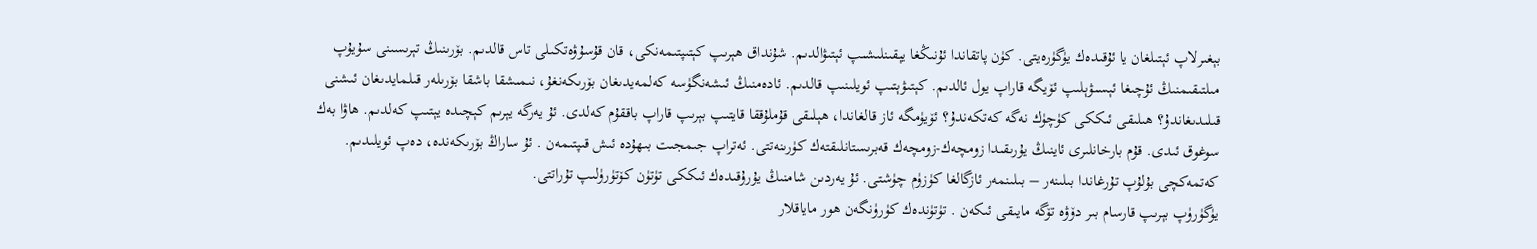بېغىرلاپ ئېتىلغان يا ئۇقىدەك يۈگۈرەيتى. كۈن پاتقاندا ئۇنىڭغا يېقىنلىشىپ ئېتىۋالدىم. شۇنداق ھېرىپ كېتىپتىمەنكى، قان قۇسۇۋەتكىلى تاس قالدىم. بۆرىنىڭ تېرىسىنى سۇيۇپ مىلتىقىمنىڭ ئۇچىغا ئېسىۋېلىپ ئۆيگە قاراپ يول ئالدىم. كېتىۋېتىپ ئويلىنىپ قالدىم. ئادەمنىڭ ئىشەنگۈسە كەلمەيدىغان بۆرىكەنغۇ، نىمىشقا باشقا بۆرىلەر قىلمايدىغان ئىشنى قىلىدىغاندۇ؟ ھىلىقى ئىككى كۈچۈك نەگە كەتكەندۇ؟ ئۆيۈمگە ئاز قالغاندا، ھېلىقى قۇملۇققا قايتىپ بېرىپ قاراپ باققۇم كەلدى. ئۇ يەرگە يېرىم كېچىدە يېتىپ كەلدىم. ھاۋا بەك سوغوق ئىدى. قۇم بارخانلىرى ئاينىڭ يۇرىقىدا زومچەك-زومچەك قەبرىستانلىقتەك كۈرىنەتتى. ئەتراپ جىمجىت بىھۇدە ئىش قىپتىمەن . ئۇ ساراڭ بۆرىكەندە، دەپ ئويلىدىم. كەتمەكچى بۇلۇپ تۇرغاندا بىلىنەر – بىلىنمەر ئازگالغا كۈزۈم چۈشتى. ئۇ يەردىن شامنىڭ يۇرۇقىدەك ئىككى تۈتۈن كۆتۈرۈلىپ تۇراتتى.
يۈگۈرۈپ بېرىپ قارسام بىر دۆۋە تۆگە مايىقى ئىكەن . تۈتۈندەك كۈرۈنگەن ھور ماياقلار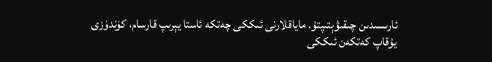ئارىسىدىن چىقىۋېتىپتۇ. ماياقلارنى ئىككى چەتكە ئاستا يېرىپ قارسام، كۈندۈزى يۇقاپ كەتكەن ئىككى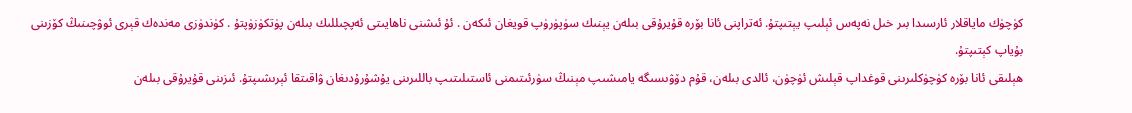كۈچۈك ماياقلار ئارسىدا بىر خىل نەپەس ئېلىپ يېتىپتۇ. ئەتراپنى ئانا بۆرە قۇيرۇقى بىلەن يېنىك سۈپۈرۈپ قويغان ئىكەن . ئۇ ئىشنى ناھايىتى ئەپچىللىك بىلەن پۈتكۈزۈپتۇ . كۈندۈزى مەندەك قېرى ئوۋچىنىڭ كۆزىنى بۇياپ كېتىپتۇ.
ھېلىقى ئانا بۆرە كۈچۈكلىرىنى قوغداپ قېلىش ئۈچۈن، ئالدى بىلەن، قۇم دۆۋىسىگە يامىشىپ مېنىڭ سۈرئىتىمنى ئاستىلىتىپ باللىرىنى يۇشۇرۇدىغان ۋاقىتقا ئېرىشىپتۇ. ئىزىنى قۇيرۇقى بىلەن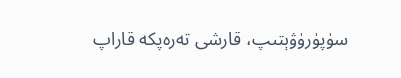سۈپۈرۈۋېتىپ، قارشى تەرەپكە قاراپ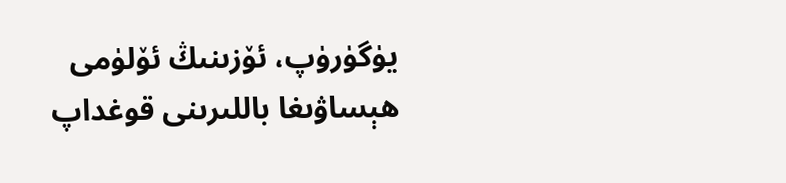يۈگۈرۈپ، ئۆزىنىڭ ئۆلۈمى ھېساۋىغا باللىرىنى قوغداپ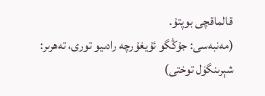قالماقچى بوپتۇ.
(مەنبەسى: جۇڭگو ئۇيغۇرچە رادىيو تورى، تەھرىر: شېرىنگۈل توختى)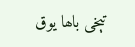تېخى باھا يوق